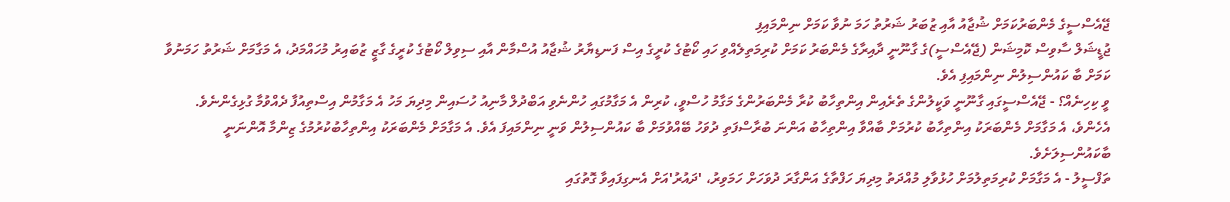ޖޭއެސްސީގެ މެންބަރުކަމަށް ޝުޖާއު އާއި ޒުބަރު ޝަރުތު ހަމަ ނުވާ ކަމަށް ނިންމައިފި
ޖުޑީޝަލް ސާވިސް ކޮމިޝަން (ޖޭއެސްސީ)ގެ ގާނޫނީ ދާއިރާގެ މެންބަރު ކަމަށް ކުރިމަތިލެއްވި ހައި ކޯޓުގެ ކުރީގެ އިސް ފަނޑިޔާރު ޝުޖާއު އުސްމާން އާއި ސިވިލް ކޯޓުގެ ކުރީގެ ގާޒީ ޒުބައިރު މުހައްމަދު، އެ މަގާމަށް ޝަރުތު ހަމަނުވާ ކަމަށް ބާ ކައުންސިލުން ނިންމައިފި އެވެ.
ވީ ކިހިނެއް؟ - ޖޭއެސްސީގައި ގާނޫނީ ވަކީލުންގެ ތެރެއިން އިންތިހާބު ކުރާ މެންބަރުންގެ މަގާމު ހުސްވީ، ކުރިން އެ މަގާމުގައި ހުންނެވި އަބްދުލް މާނިއު ހުސައިން މިދިޔަ މަހު އެ މަގާމުން އިސްތިއުފާ ދެއްވުމާ ގުޅިގެންނެވެ.
އެހެންވެ، އެ މަގާމަށް މެންބަރަކު އިންތިހާބު ކުރުމަށް ބާއްވާ އިންތިހާބު އަންނަ ބުރާސްފަތި ދުވަހު ބޭއްވުމަށް ބާ ކައުންސިލުން ވަނީ ނިންމައިފަ އެވެ. އެ މަގާމަށް މެންބަރަކު އިންތިހާބުކުރުމުގެ ޒިންމާ އޮންނަނީ ބާކައުންސިލަށެވެ.
ތަފްސީލު - އެ މަގާމަށް ކުރިމަތިލުމަށް ހުޅުވާލި މުއްދަތު މިދިޔަ ހަފްތާގެ އަންގާރަ ދުވަހަށް ހަމަވިރު، 'ދައުރު'އަށް އެނގިފައިވާ ގޮތުގައި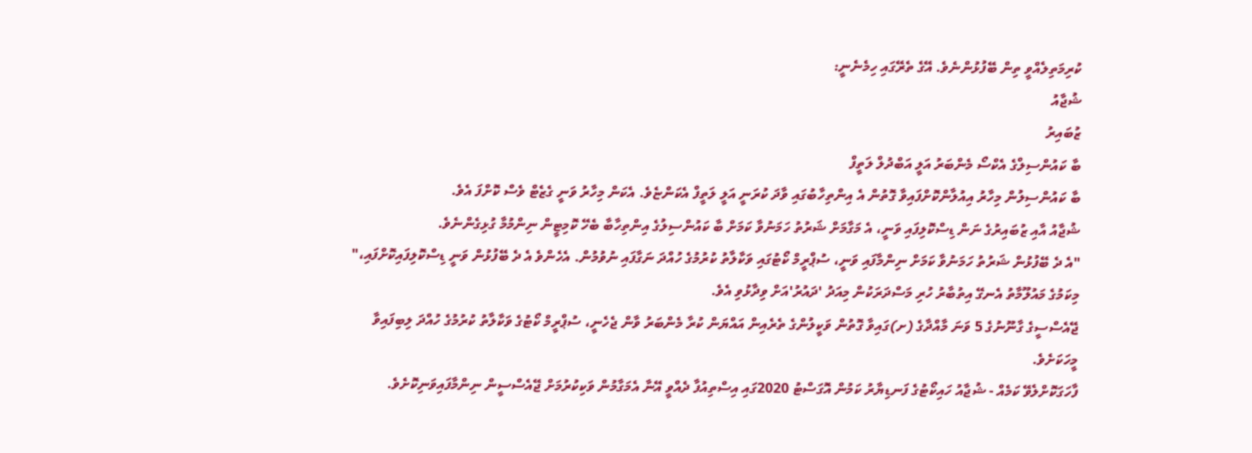ކުރިމަތިލެއްވީ ތިން ބޭފުޅުންނެވެ. އޭގެ ތެރޭގައި ހިމެނެނީ:
ޝުޖާއު
ޒުބައިރު
ބާ ކައުންސިލްގެ އެކްސޯ މެންބަރު އަލީ އަބްދުލް ލަތީފް
ބާ ކައުންސިލުން މިހާރު އިއުލާންކޮށްފައިވާ ގޮތުން އެ އިންތިހާބުގައި ވާދަ ކުރަނީ އަލީ ލަތީފް އެކަންޏެވެ. އެކަން މިހާރު ވަނީ ގެޒެޓް ވެސް ކޮށްފަ އެވެ.
ޝުޖާއު އާއި ޒުބައިރުގެ ނަން ޑިސްކޮލިފައި ވަނީ، އެ މަގާމަށް ޝަރުތު ހަމަނުވާ ކަމަށް ބާ ކައުންސިލުގެ އިންތިހާބާ ބެހޭ ކޮމިޓީން ނިންމުމާ ގުޅިގެންނެވެ.
"އެ ދެ ބޭފުޅުން ޝަރުތު ހަމަނުވާ ކަމަށް ނިންމާފައި ވަނީ، ސުޕްރީމް ކޯޓުގައި ވަކާލާތު ކުރުމުގެ ހުއްދަ ނަގާފައި ނުވުމުން. އެހެންވެ އެ ދެ ބޭފުޅުން ވަނީ ޑިސްކޮލިފައިކޮށްފައި،" މިކަމުގެ މައުލޫމާތު އެނގޭ އިތުބާރު ހުރި މަސްދަރަކުން މިއަދު 'ދައުރު'އަށް ވިދާޅުވި އެވެ.
ޖޭއެސްސީގެ ގާނޫނުގެ 5 ވަނަ މާއްދާގެ (ށ)ގައިވާ ގޮތުން ވަކީލުންގެ ތެރެއިން އައްޔަން ކުރާ މެންބަރު ވާން ޖެހެނީ، ސުޕްރީމް ކޯޓުގެ ވަކާލާތު ކުރުމުގެ ހުއްދަ ލިބިފައިވާ މީހަކަށެވެ.
ފާހަގަކޮށްލެވޭ ކަމެއް - ޝުޖާއު ހައިކޯޓުގެ ފަނޑިޔާރު ކަމުން އޮގަސްޓު 2020ގައި އިސްތިއުފާ ދެއްވީ އޭނާ އެމަގާމުން ވަކިކުރުމަށް ޖޭއެސްސީން ނިންމާފައިވަނިކޮށެވެ.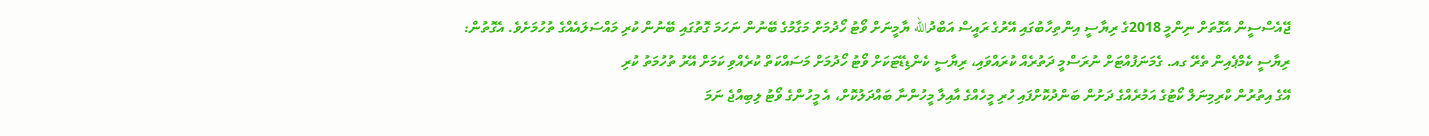ޖޭއެސްސީން އެގޮތަށް ނިންމީ 2018ގެ ރިޔާސީ އިންތިހާބުގައި އޭރުގެ ރައީސް އަބްދުالله ޔާމީނަށް ވޯޓު ހޯދުމަށް މަގާމުގެ ބޭނުން ނަހަމަ ގޮތުގައި ބޭނުން ކުރި މައްސަލައެއްގެ ތުހުމަށެވެ. އެގޮތުން:
ރިޔާސީ ކެމްޕެއިން ތެރޭ ގއ. ގެމަނަފުއްޓަށް ނުރަސްމީ ދަތުރެއް ކުރައްވައި، ރިޔާސީ ކެންޑިޑޭޓަކަށް ވޯޓު ހޯދުމަށް މަސައްކަތް ކުރެއްވި ކަމަށް އޭރު ތުހުމަތު ކުރި
އޭގެ އިތުރުން ކްރިމިނަލް ކޯޓުގެ އަމުރެއްގެ ދަށުން ބަންދުކޮށްފައި ހުރި މީހެއްގެ އާއިލާ މީހުންނާ ބައްދަލުކޮށް، އެ މީހުންގެ ވޯޓު ލިބިއްޖެ ނަމަ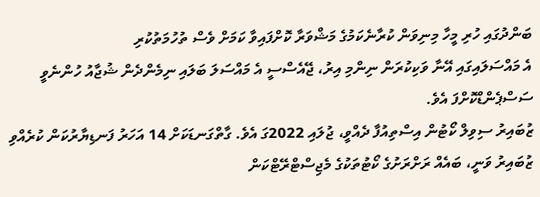ބަންދުގައި ހުރި މީހާ މިނިވަން ކުރާނެކަމުގެ މަޝްވަރާ ކޮށްފައިވާ ކަމަށް ވެސް ތުހުމަތުކުރި
އެ މައްސަލައިގައި އޭނާ ވަކިކުރަން ނިންމި އިރު، ޖޭއެސްސީ އެ މައްސަލަ ބަލައި ނިމެންދެން ޝުޖާއު ހުންނެވީ ސަސްޕެންޑްކޮށްފަ އެވެ.
ޒުބައިރު ސިވިލް ކޯޓުން އިސްތިއުފާ ދެއްވީ، ޖުލައި 2022ގަ އެވެ. ގާތްގަނޑަކަށް 14 އަހަރު ފަނޑިޔާރުކަން ކުރެއްވި ޒުބައިރު ވަނީ، ބައެއް ރަށްރަށުގެ ކޯޓުތަކުގެ މެޖިސްޓްރޭޓްކަން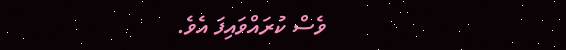ވެސް ކުރައްވައިފަ އެވެ.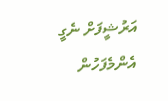އަރުޝީފަށް ނެގީ
އެންމެފަހުން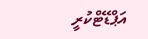އަޕްޑޭޓްކުރީ